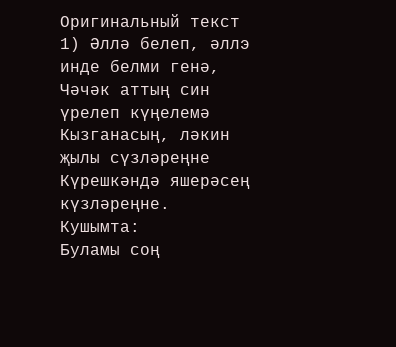Оригинальный текст
1) Әллә белеп, әллэ инде белми генә,
Чәчәк аттың син үрелеп күңелемә
Кызганасың, ләкин җылы сүзләреңне
Күрешкәндә яшерәсең күзләреңне.
Кушымта:
Буламы соң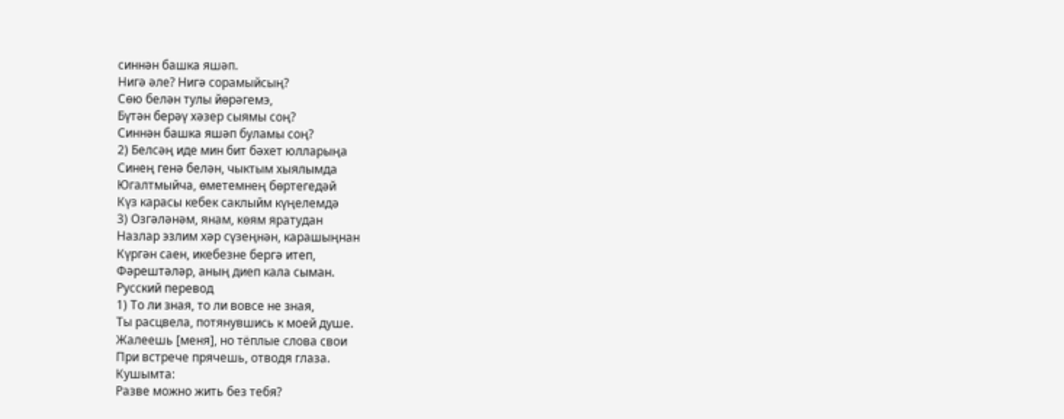синнән башка яшәп.
Нигә әле? Нигә сорамыйсың?
Сөю белән тулы йөрәгемэ,
Бүтән берәү хәзер сыямы соң?
Синнән башка яшәп буламы соң?
2) Белсәң иде мин бит бәхет юлларыңа
Синең генә белән, чыктым хыялымда
Югалтмыйча, өметемнең бөртегедәй
Күз карасы кебек саклыйм күңелемдә
3) Озгәләнәм, янам, көям яратудан
Назлар эзлим хәр сүзеңнән, карашыңнан
Күргән саен, икебезне бергә итеп,
Фәрештәләр, аның диеп кала сыман.
Русский перевод
1) То ли зная, то ли вовсе не зная,
Ты расцвела, потянувшись к моей душе.
Жалеешь [меня], но тёплые слова свои
При встрече прячешь, отводя глаза.
Кушымта:
Разве можно жить без тебя?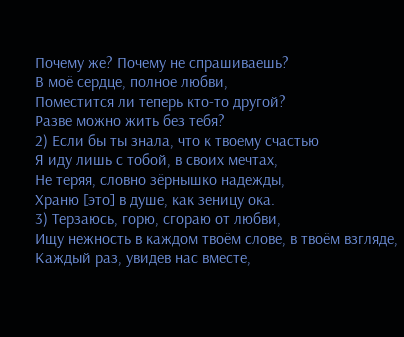Почему же? Почему не спрашиваешь?
В моё сердце, полное любви,
Поместится ли теперь кто-то другой?
Разве можно жить без тебя?
2) Если бы ты знала, что к твоему счастью
Я иду лишь с тобой, в своих мечтах,
Не теряя, словно зёрнышко надежды,
Храню [это] в душе, как зеницу ока.
3) Терзаюсь, горю, сгораю от любви,
Ищу нежность в каждом твоём слове, в твоём взгляде,
Каждый раз, увидев нас вместе,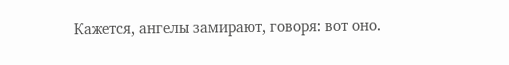Кажется, ангелы замирают, говоря: вот оно.